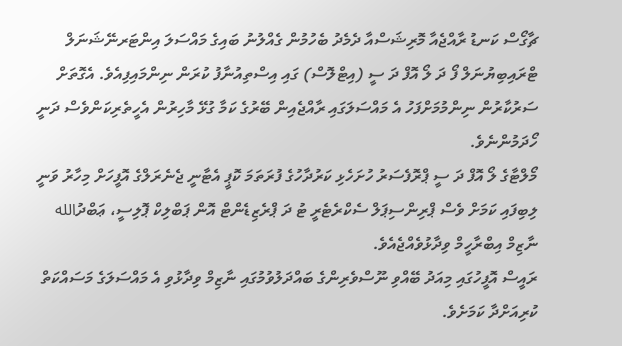ޗާގޯސް ކަނޑު ރާއްޖެއާ މޮރިޝަސްއާ ދެމެދު ބެހުމުން ގެއްލުނު ބައިގެ މައްސަލަ އިންޓަރނޭޝަނަލް ޓްރައިބިޔުނަލް ފޯ ދަ ލޯ އޮފް ދަ ސީ (އިޓްލޮސް) ގައި އިސްތިއުނާފު ކުރަން ނިންމައިފިއެވެ. އެގޮތަށް ސަރުކާރުން ނިންމުމަށްފަހު އެ މައްސަލަގައި ރާއްޖެއިން ބޭރުގެ ކަމާ ގުޅޭ މާހިރުން އެހީތެރިކަންވެސް ދަނީ ހޯދަމުންނެވެ.
މޯލްޓާގެ ލޯ އޮފް ދަ ސީ ޕްރޮފެސަރު ހުށަހެޅި ކަރުދާހުގެ ފުރަތަމަ ކޮޕީ އެޓާނީ ޖެނެރަލްގެ އޮފީހަށް މިހާރު ވަނީ ލިބިފައި ކަމަށް ވެސް ޕްރިންސިޕަލް ސެކްރެޓެރީ ޓު ދަ ޕްރެޒިޑެންޓް އޮން ޕަބްލިކް ޕޮލިސީ، ޢަބްދުالله ނާޒިމް އިބްރާހީމް ވިދާޅުވެއްޖެއެވެ.
ރައީސް އޮފީހުގައި މިއަދު ބޭއްވި ނޫސްވެރިންގެ ބައްދަލުވުމުގައި ނާޒިމް ވިދާޅުވި އެ މައްސަލަގެ މަސައްކަތް ކުރިއަށްދާ ކަމަށެވެ.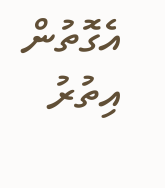އެގޮތުން އިތުރު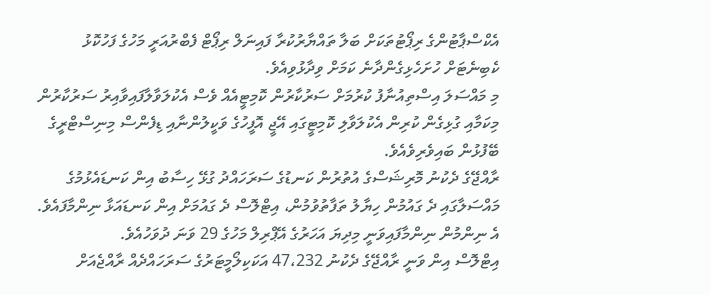އެކްސްޕާޓުންގެ ރިޕޯޓުތަކަށް ބަލާ ތައްޔާރުކުރާ ފައިނަލް ރިޕޯޓް ފެބްރުއަރީ މަހުގެ ފަހުކޮޅު ކެބިނެޓަށް ހުށަހެޅިގެންދާނެ ކަމަށް ވިދާޅުވިއެވެ.
މި މައްސަލަ އިސްތިއުނާފު ކުރުމަށް ސަރުކާރުން ކޮމިޓީއެއް ވެސް އެކުލަވާލާފައިވާއިރު ސަރުކާރުން މިކަމާއި ގުޅިގެން ކުރިން އެކުލަވާލި ކޮމިޓީގައި އޭޖީ އޮފީހުގެ ވަކީލުންނާއި ޑިފެންސް މިނިސްޓްރީގެ ބޭފުޅުން ބައިވެރިވެއެވެ.
ރާއްޖޭގެ ދެކުނު މޮރިޝަސްގެ އުތުރުން ކަނޑުގެ ސަރަހައްދު ގުޅޭ ހިސާބު އިން ކަނޑައެޅުމުގެ މައްސަލާގައި ދެ ގައުމުން ހިޔާލު ތަފާތުވުމުން، އިޓްލޮސް ދެ ގައުމަށް އިން ކަނޑައަޅާ ނިންމާފައެވެ. އެ ނިންމުން ނިންމާފައިވަނީ މިދިޔަ އަހަރުގެ އޭޕްރިލް މަހުގެ 29 ވަނަ ދުވަހުއެވެ.
އިޓްލޮސް އިން ވަނީ ރާއްޖޭގެ ދެކުނު 47،232 އަކަކިލޯމީޓަރުގެ ސަރަހައްދެއް ރާއްޖެއަށް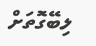ލިބޭގޮތަށް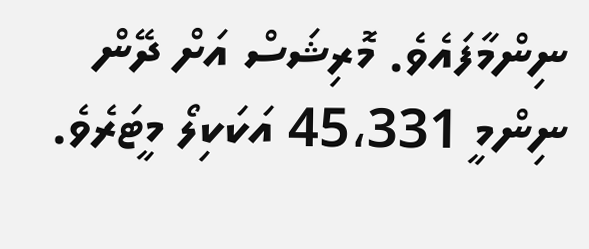ނިންމާފައެވެ. މޮރިޝަސް އަށް ދޭން ނިންމީ 45،331 އަކަކިލޯ މީޓަރެވެ.